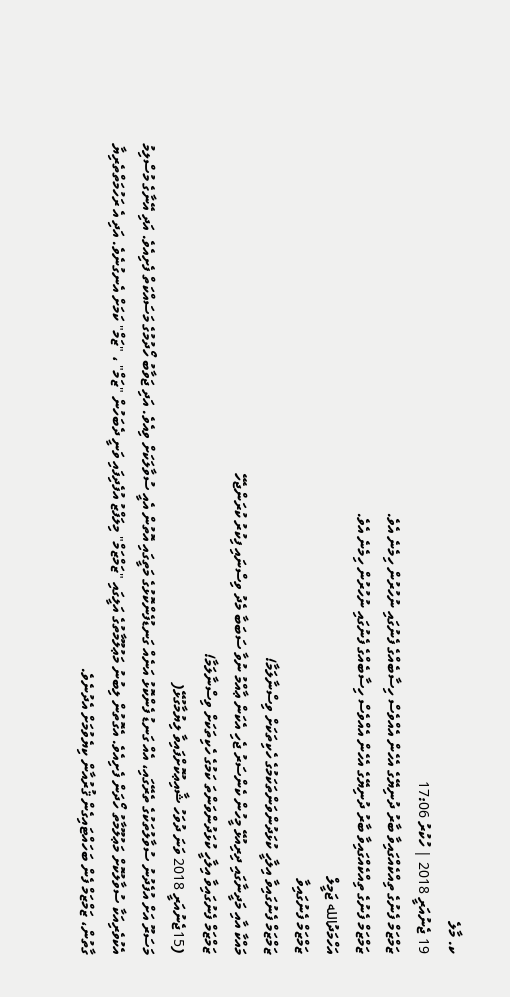ކ. މާލެ
19 ޖެނުއަރީ 2018 | ހުކުރު 17:06
ޒަމްޒަމް ފެނުގެ ތިއްކެއްގައިވާ ބާރު ދުނިޔޭގެ އެހެން އެއްވެސް ހިސާބެއްގެ ފެނުގައި ނުހުރުން ހިމެނެ އެވެ.
ޒަމްޒަމް ފެނުގެ ތިއްކެއްގައިވާ ބާރު ދުނިޔޭގެ އެހެން އެއްވެސް ހިސާބެއްގެ ފެނުގައި ނުހުރުން ހިމެނެ އެވެ.
އަހްމަދުالله ޖަމީލް
ޒަމްޒަމް ފެނުގައިވާ
ޒަމްޒަމް ފެނުގައިވާ އިލާހީ ކުޅަދުންވަންތަކަމުގެ ހެކިތަކަށް ވިސްނާލަމާ!
މައްކާ އާއި މަދީނާގައި ދިރިއުޅޭ މީހުން ކެންސަރު ޖެހި އެކަން ޢާއްމު ނުވާ ސަބަބާ މެދު ވިސްނައި ފިކުރު ކުރަންޖެހޭ
ޒަމްޒަމް ފެނުގައިވާ އިލާހީ ކުޅަދުންވަންތަ ކަމުގެ ހެކިތަކަށް ވިސްނާލަމާ!
(15ޖެނުއަރީ 2018 ވަނަ ދުވަހު ޝާއިޢުކޮށްފައިވާ ލިޔުމާގުޅޭ(
މަސަރޫ އަށް އުފެދުނު ސުވާލުތަކުގެ ތެރޭގައި، އެއް ގަނޑު ފެންކޮޅު އަނެއް ގަނޑުފެންކޮޅުގެ މަތީގައި އޮތުން އެއީ ސުވާލަކަށް ވިއެވެ. އަދި ޖަވާބު ހޯދުމުގެ މަސައްކަތް ފެށިއެވެ. އަދި އޭނާގެ މުސްލިމު އެކުވެރިއަކާ ސުވާލުކޮށް މަޢުލޫމާތު ހޯދަން ފެށިއެވެ. އެގޮތުން ލިބުނު މަޢުލޫމާތުގެ އަލީގައި "ޒަމްޒަމް" މިލަފްޒު އުފެދިފައި ވަނީ ދެބަހުން "ޒަމް" ، "ޒަމް" ކަމަށް އެނގުނެވެ. އަދި އެ ރަހުމަތްތެރިޔާ ގާތުން، ޒަމްޒަމް ފެން ބަހައްޓައިގެން ޤުރުއާން ކިޔެވުމަށް އެދުނެވެ.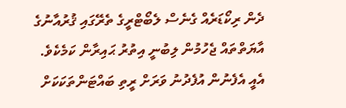ދެން ރިކޯޑަރެއް ގެނެސް ލެބޯޓްރީގެ ތެރޭގައި ޤުރުއާނުގެ އާޔަތްތައް ޖެހުމުން ލިބުނީ އިތުރު ޙައިރާން ކަމެކެވެ. އެއީ އެފެނުން އުފެދުނު ވަރަށް ރީތި ބައްޓަންތަކަކަށް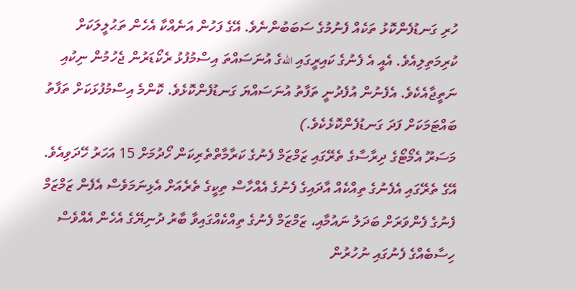ހުރި ގަނޑުފެންކޮޅު ތަކެއް ފެނުމުގެ ސަބަބުންނެވެ. އޭގެ ފަހުން އަނެއްކާ އެހެން ތަޙުލީލަކަށް ކުރިމަތިލިއެވެ. އެއީ އެ ފެނުގެ ކައިރީގައި اللهގެ އުނަސައްތަ އިސްމުފުޅު ރެކޯޑަރުން ޖެހުމުން ނިކުއި ނަތީޖާއެކެވެ. އެފެނުން އުފެދުނީ ތަފާތު އުނަސައްޔަ ގަނޑުފެންކޮޅެވެ. ކޮންމެ އިސްމުފުޅަކަށް ތަފާތު ބައްޓަމަކަށް ފަދަ ގަނޑުފެންކޮޅެކެވެ.)
މަސަރޫ އެމޯޓޯގެ ދިރާސާގެ ތެރޭގައި ޒަމްޒަމް ފެނުގެ ކަރާމާތްތެރިކަން ހޯދުމަށް 15 އަހަރު ހޭދަވިއެވެ. އޭގެ ތެރޭގައި އެފެނުގެ ތިއްކެއް އާދައިގެ ފެނުގެ އެއްހާސް ތިކީގެ ތެރެއަށް އެޅިނަމަވެސް އެފެން ޒަމްޒަމް ފެނުގެ ފެންވަރަށް ބަދަލު ނައުމާއި، ޒަމްޒަމް ފެނުގެ ތިއްކެއްގައިވާ ބާރު ދުނިޔޭގެ އެހެން އެއްވެސް ހިސާބެއްގެ ފެނުގައި ނުހުރުން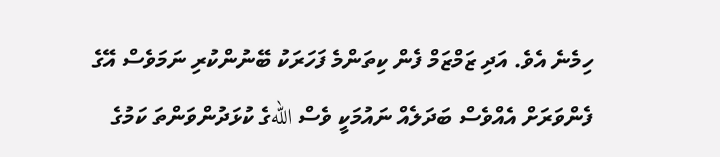ހިމެނެ އެވެ. އަދި ޒަމްޒަމް ފެން ކިތަންމެ ފަހަރަކު ބޭނުންކުރި ނަމަވެސް އޭގެ ފެންވަރަށް އެއްވެސް ބަދަލެއް ނައުމަކީ ވެސް اللهގެ ކުޅަދުންވަންތަ ކަމުގެ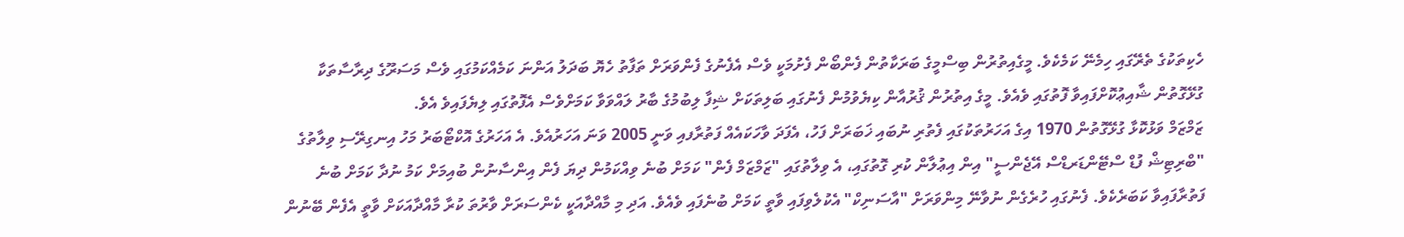ހެކިތަކުގެ ތެރޭގައި ހިމެނޭ ކަމެކެވެ. މީގެއިތުރުން ބިސްމީގެ ބަރަކާތުން ފެންބޯން ފެށުމަކީ ވެސް އެފެނުގެ ފެންވަރަށް ތަފާތު ހެޔޮ ބަދަލު އަންނަ ކަމެއްކަމުގައި ވެސް މަސަރޫގެ ދިރާސާތަކާ ގުޅޭގޮތުން ޝާއިޢުކޮށްފައިވާ ފޮތުގައި ވެއެވެ. މީގެ އިތުރުން ޤުރުއާން ކިޔެވުމުން ފެނުގައި ބަލިތަކަށް ޝިފާ ލިބުމުގެ ބާރު ލައްވަވާ ކަމަށްވެސް އެފޮތުގައި ލިޔެފައިވެ އެވެ.
ޒަމްޒަމް ވަޅުކޮޅާ ގުޅޭގޮތުން 1970 އިގެ އަހަރުތަކުގައި ފެތުރި ނުބައި ޚަބަރަށް ފަހު، އެފަދަ ވާހަކައެއް ފަތުރާފއި ވަނީ 2005 ވަނަ އަހަރުއެވެ. އެ އަހަރުގެ އޮކްޓޯބަރު މަހު އިނގިރޭސި ވިލާތުގެ "ބްރިޓިޝް ފުޑް ސްޓޭންޑަރޑްސް އޭޖެންސީ" އިން އިޢުލާން ކުރި ގޮތުގައި، އެ ވިލާތުގައި "ޒަމްޒަމް ފެން" ކަމަށް ބުނެ ވިއްކަމުން ދިޔަ ފެން އިންސާނުން ބުއިމަށް ކަމު ނުދާ ކަމަށް ބުނެ ފަތުރާފައިވާ ކަބަރެކެވެ. ފެނުގައި ހުރެގެން ނުވާނޭ މިންވަރަށް "އާސަނިކް" އެކުލެވިފައި ވާތީ ކަމަށް ބުނެފައި ވެއެވެ. އަދި މި މާއްދާއަކީ ކެންސަރަށް ވާރުތަ ކުރާ މާއްދާއަކަށް ވާތީ އެފެން ބޭނުން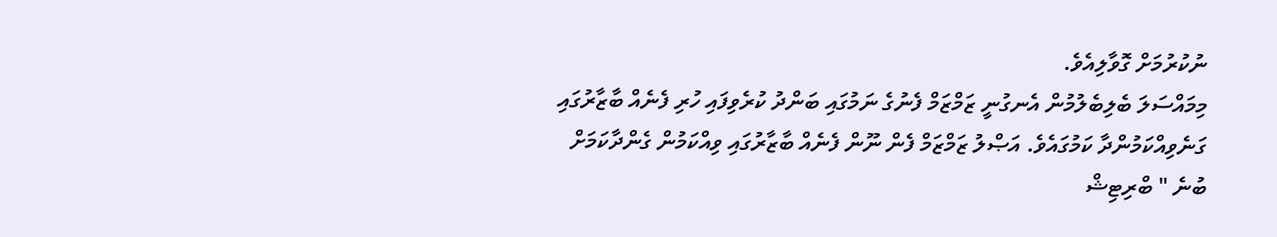ނުކުރުމަށް ގޮވާލިއެވެ.
މިމައްސަލަ ބެލިބެލުމުން އެނގުނީ ޒަމްޒަމް ފެނުގެ ނަމުގައި ބަންދު ކުރެވިފައި ހުރި ފެނެއް ބާޒާރުގައި ގަނެވިއްކަމުންދާ ކަމުގައެވެ. އަޞްލު ޒަމްޒަމް ފެން ނޫން ފެނެއް ބާޒާރުގައި ވިއްކަމުން ގެންދާކަމަށް ބުނެ " ބްރިޓިޝް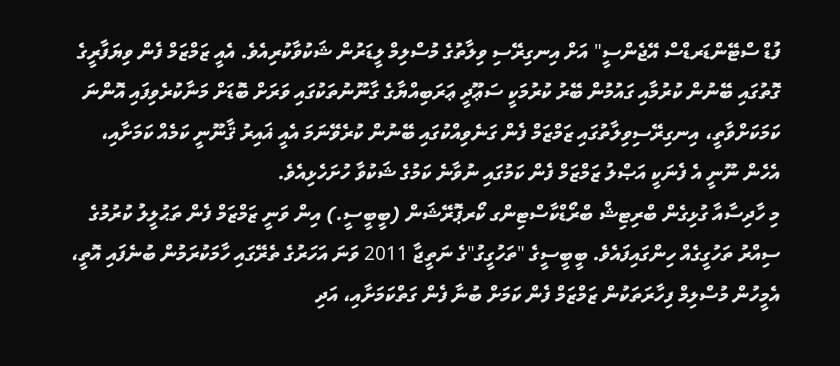ފުޑް ސްޓޭންޑަރޑްސް އޭޖެންސީ" އަށް އިނގިރޭސި ވިލާތުގެ މުސްލިމް ލީޑަރުން ޝަކުވާކުރިއެވެ. އެއީ ޒަމްޒަމް ފެން ވިޔަފާރީގެ ގޮތުގައި ބޭނުން ކުރުމާއި ގައުމުން ބޭރު ކުރުމަކީ ސަޢޫދީ ޢަރަބިއްޔާގެ ގާނޫނުތަކުގައި ވަރަށް ބޮޑަށް މަނާކުރެވިފައި އޮންނަ ކަމަކަށްވާތީ، އިނގިރޭސިވިލާތުގައި ޒަމްޒަމް ފެން ގަނެވިއްކުގައި ބޭނުން ކުރެވޭނަމަ އެއީ ޣައިރު ޤާނޫނީ ކަމެއް ކަމަށާއި، އެހެން ނޫނީ އެ ފެނަކީ އަޞްލު ޒަމްޒަމް ފެން ކަމުގައި ނުވާނެ ކަމުގެ ޝަކުވާ ހުށަހެޅިއެވެ.
މި ހާދިސާއާ ގުޅިގެން ބްރިޓިޝް ބްރޯޑްކާސްޓިންގ ކޯރޕޮރޭޝަން (ބީބީސީ.) އިން ވަނީ ޒަމްޒަމް ފެން ތަޙުލީލު ކުރުމުގެ ސިއްރު ތަހުގީގެއް ހިންގައިފައެވެ. ބީބީސީގެ "ތަހުގީގު"ގެ ނަތީޖާ 2011 ވަނަ އަހަރުގެ ތެރޭގައި ހާމަކުރަމުން ބުނެފައި އޮތީ، އެމީހުން މުސްލިމް ފިހާރަތަކުން ޒަމްޒަމް ފެން ކަމަށް ބުނާ ފެން ގަތްކަމަށާއި، އަދި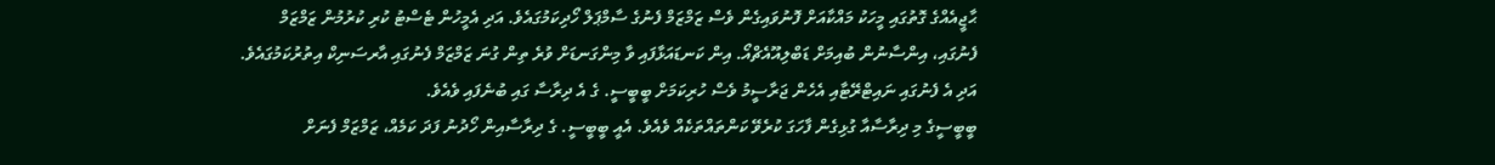ޙާޖީއެއްގެ ގޮތުގައި މީހަކު މައްކާއަށް ފޮނުވައިގެން ވެސް ޒަމްޒަމް ފެނުގެ ސާމްޕަލް ހޯދިކަމުގައެވެ. އަދި އެމީހުން ޓެސްޓު ކުރި ކުރުމުން ޒަމްޒަމް ފެނުގައި، އިންސާނުން ބުއިމަށް ޑަބްލިއޫއެޗްއޯ. އިން ކަނޑައަޅާފައި ވާ މިންގަނޑަށް ވުރެ ތިން ގުނަ ޒަމްޒަމް ފެނުގައި އާރސަނިކް އިތުރުކަމުގައެވެ. އަދި އެ ފެނުގައި ނައިޓްރޭޓާއި އެހެން ޖަރާސީމު ވެސް ހުރިކަމަށް ބީބީސީ. ގެ އެ ދިރާސާ ގައި ބުނެފައި ވެއެވެ.
ބީބީސީގެ މި ދިރާސާއާ ގުޅިގެން ފާހަގަ ކުރެވޭ ކަންތައްތަކެއް ވެއެވެ. އެއީ ބީބީސީ. ގެ ދިރާސާއިން ހޯދުނު ފަދަ ކަމެއް، ޒަމްޒަމް ފެނަށް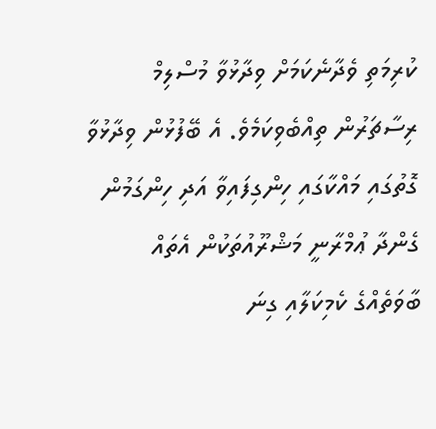ކުރިމަތި ވެދާނެކަމަށް ވިދާޅުވާ މުސްލިމް ރިސާޗަރުން ތިއްބެވިކަމެވެ. އެ ބޭފުޅުން ވިދާޅުވާ ގޮތުގައި މައްކާގައި ހިންގިފައިވާ އަދި ހިންގަމުން ގެންދާ ޢުމްރާނީ މަޝްރޫއުތަކުން އެތައް ބާވަތެއްގެ ކެމިކަލާއި ގިނަ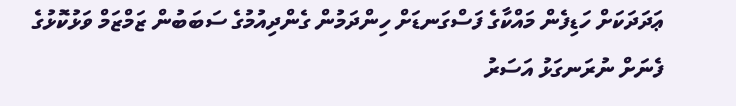ޢަދަދަކަށް ހަޑިފެން މައްކާގެ ފަސްގަނޑަށް ހިންދަމުން ގެންދިއުމުގެ ސަބަބުން ޒަމްޒަމް ވަޅުކޮޅުގެ ފެނަށް ނުރަނގަޅު އަސަރު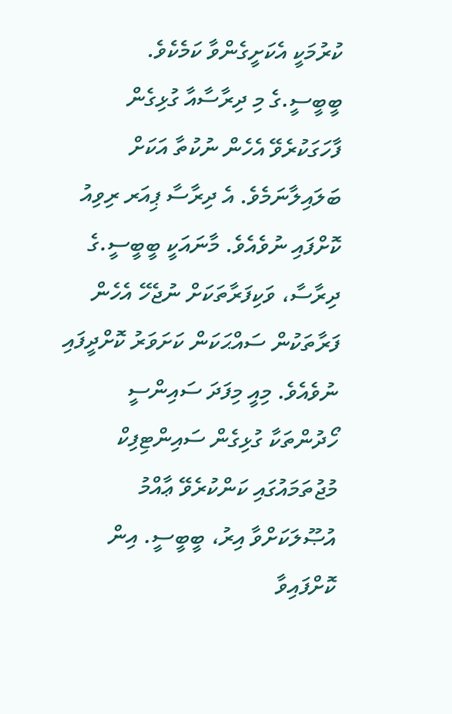ކުރުމަކީ އެކަށީގެންވާ ކަމެކެވެ.
ބީބީސީ.ގެ މި ދިރާސާއާ ގުޅިގެން ފާހަގަކުރެވޭ އެހެން ނުކުތާ އަކަށް ބަލައިލާނަމެވެ. އެ ދިރާސާ ޕިއަރ ރިވިއު ކޮށްފައި ނުވެއެވެ. މާނައަކީ ބީބީސީ.ގެ ދިރާސާ، ވަކިފަރާތަކަށް ނުޖެހޭ އެހެން ފަރާތަކުން ސައްޙަކަން ކަށަވަރު ކޮށްދީފައި ނުވެއެވެ. މިއީ މިފަދަ ސައިންސީ ހޯދުންތަކާ ގުޅިގެން ސައިންޓިފިކް މުޖުތަމައުގައި ކަންކުރެވޭ ޢާއްމު އުޞޫލަކަށްވާ އިރު، ބީބީސީ. އިން ކޮށްފައިވާ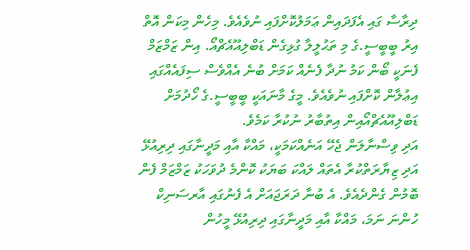ދިރާސާ ގައި އެފަދައިން ޢަމަލުކޮށްފައި ނުވެއެވެ. މިހެން މިކަން އޮތް އިރު ބީބީސީ.ގެ މި ތަޙުލީލާ ގުޅިގެން ޑަބްލިއޫއެޗްއޯ. އިން ޒަމްޒަމް ފެނަކީ ބޯން ކަމު ނުދާ ފެނެއް ކަމަށް ބުނެ އެއްވެސް ސިފައެއްގައި އިޢުލާން ކޮށްފައި ނުވެއެވެ. މީގެ މާނައަކީ ބީބީސީ.ގެ ހޯދުމަށް ޑަބްލިއޫއެޗްއޯއިން އިތުބާރު ނުކުރާ ކަމެވެ.
އަދި ވިސްނާލަން ޖެހޭ އަނެއްކަމަކީ، މައްކާ އާއި މަދީނާގައި ދިރިއުޅޭ އަދި ޒިޔާރަތްކުރާ އެތައް ލައްކަ ބަޔަކު ކޮންމެ ދުވަހަކު ޒަމްޒަމް ފެން ބޮމުން ގެންދެއެވެ. އެ ބުނާ ދަރަޖައަށް އެ ފެނުގައި އާރސަނިކް ހުންނަ ނަމަ، މައްކާ އާއި މަދީނާގައި ދިރިއުޅޭ މީހުން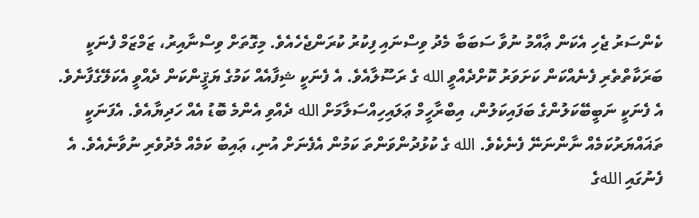ކެންސަރު ޖެހި އެކަން ޢާއްމު ނުވާ ސަބަބާ މެދު ވިސްނައި ފިކުރު ކުރަންޖެހެއެވެ. މިގޮތަށް ވިސްނާއިރު، ޒަމްޒަމް ފެނަކީ ބަރަކާތްތެރި ފެނެއްކަން ކަށަވަރު ކޮށްދެއްވީ الله ގެ ރަސޫލާއެވެ. އެ ފެނަކީ ޝިފާއެއް ކަމުގެ ޔަޤީންކަން ދެއްވީ އެކަލޭގެފާނެވެ. އެ ފެނަކީ ނަބީބޭކަލުންގެ ބަފައިކަލުން، އިބްރާހީމް ޢަލައިހިއްސަލާމަށް الله ދެއްވި އެންމެ ބޮޑު އެއް ހަދިޔާއެވެ. އެފަނަކީ ތަޣައްޔަރުކަމެއް ނާންނަނޭ ފެނެކެވެ. الله ގެ ކުޅުދުންވަންތަ ކަމުން އެފެނަށް އުނި، ޢައިބު ކަމެއް މެދުވެރި ނުވާނެއެވެ. އެ ފެނުގައި اللهގެ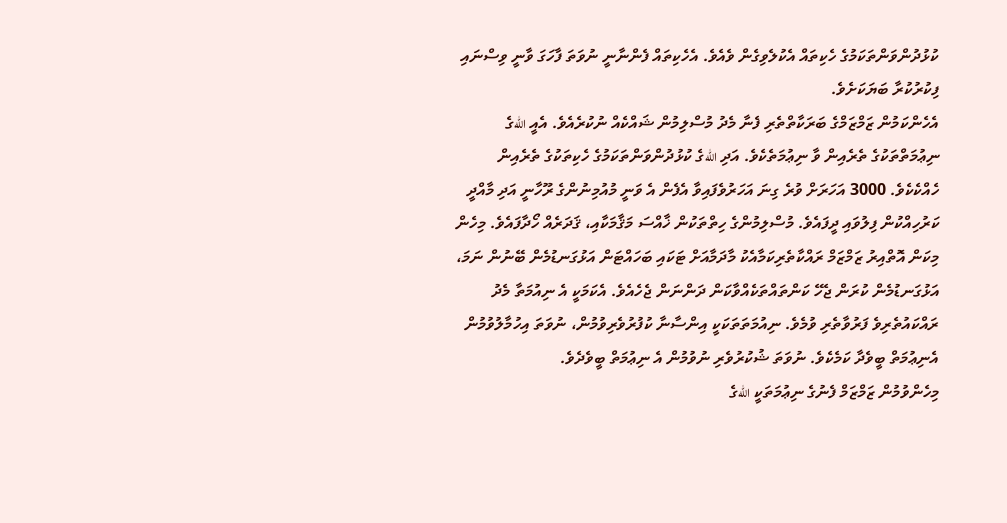ކުޅުދުންވަންތަކަމުގެ ހެކިތައް އެކުލެވިގެން ވެއެވެ. އެހެކިތައް ފެންނާނީ ނުވަތަ ފާހަގަ ވާނީ ވިސްނައި ފިކުރުކުރާ ބަޔަކަށެވެ.
އެހެންކަމުން ޒަމްޒަމްގެ ބަރަކާތްތެރި ފެނާ މެދު މުސްލިމުން ޝައްކެއް ނުކުރެއެވެ. އެއީ اللهގެ ނިޢުމަތްތަކުގެ ތެރެއިން ވާ ނިޢުމަތެކެވެ. އަދި اللهގެ ކުޅުދުންވަންތަކަމުގެ ހެކިތަކުގެ ތެރެއިން ހެއްކެކެވެ. 3000 އަހަރަށް ވުރެ ގިނަ އަހަރުވެފައިވާ އެފެން އެ ވަނީ މުއުމިނުންގެ ރޫހާނީ އަދި މާއްދީ ކަރުހިއްކުން ފިލުވައި ދީފައެވެ. މުސްލިމުންގެ ހިތްތަކުން ޚާއްސަ މަޤާމަކާއި، ޤަދަރެއް ހޯދާފައެވެ. މިހެން މިކަން އޮތްއިރު ޒަމްޒަމް ރައްކާތެރިކަމާއެކު މާދަމާއަށް ޓަކައި ބަހައްޓަން އަޅުގަނޑުމެން ބޭނުން ނަމަ، އަޅުގަނޑުމެން ކުރަން ޖެހޭ ކަންތައްތަކެއްވާކަން ދަންނަން ޖެހެއެވެ. އެކަމަކީ އެ ނިއުމަތާ މެދު ރައްކައުތެރިވެ ފަރުވާތެރި ވުމެވެ. ނިއުމަތަތަކަކީ އިންސާނާ ކުފުރުވެރިވުމުން، ނުވަތަ އިހުމާލުވުމުން އެނިޢުމަތް ބީވެދާ ކަމެކެވެ. ނުވަތަ ޝުކުރުވެރި ނުވުމުން އެ ނިޢުމަތް ބީވެދެވެ.
މިހެންވުމުން ޒަމްޒަމް ފެނުގެ ނިޢުމަތަކީ اللهގެ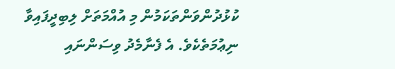ކުޅުދުންވަންތަކަމުން މި އުއްމަތަށް ލިބިދީފައިވާ ނިޢުމަތެކެވެ. އެ ފެނާމެދު ވިސަންނައި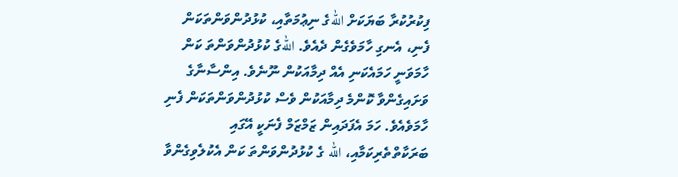ފިކުރުކުރާ ބަޔަކަށް اللهގެ ނިޢުމަތާއި، ކުޅުދުންވަންތަކަން ފެނި، އެނގި ހާމަވެގެން ދެއެވެ. اللهގެ ކުޅުދުންވަންތަ ކަން ހާމަވަނީ ހަމައެކަނި އެއް ދިމާއަކުން ނޫނެވެ. އިންސާނާގެ ވަށައިގެންވާ ކޮންމެ ދިމާއަކުން ވެސް ކުޅުދުންވަންތަކަން ފެނި ހާމަވެއެވެ. ހަމަ އެފަދައިން ޒަމްޒަމް ފެނަކީ އޭގައި ބަރަކާތްތެރިކަމާއި، الله ގެ ކުޅުދުންވަންތަ ކަން އެކުލެވިގެންވާ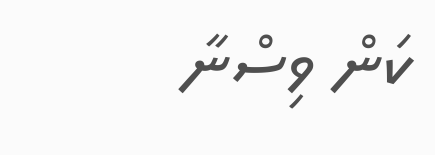ކަން ވިސްނާ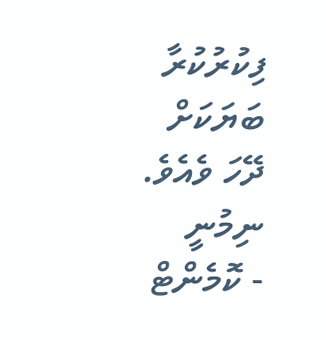ފިކުރުކުރާ ބަޔަކަށް ދޭހަ ވެއެވެ.
ނިމުނީ
- ކޮމެންޓް